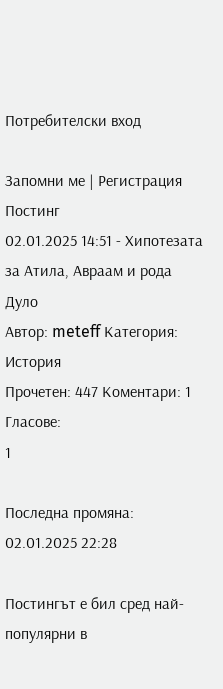Потребителски вход

Запомни ме | Регистрация
Постинг
02.01.2025 14:51 - Хипотезата за Атила, Авраам и рода Дуло
Автор: meteff Категория: История
Прочетен: 447 Коментари: 1 Гласове:
1

Последна промяна: 02.01.2025 22:28

Постингът е бил сред най-популярни в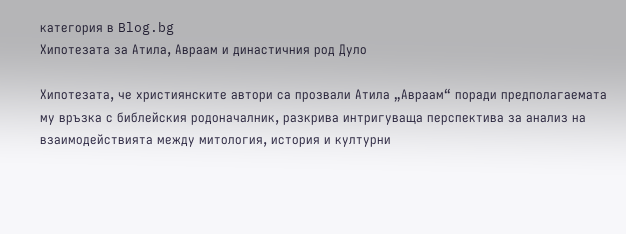категория в Blog.bg
Хипотезата за Атила, Авраам и династичния род Дуло

Хипотезата, че християнските автори са прозвали Атила „Авраам“ поради предполагаемата му връзка с библейския родоначалник, разкрива интригуваща перспектива за анализ на взаимодействията между митология, история и културни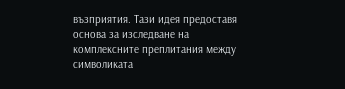възприятия. Тази идея предоставя основа за изследване на комплексните преплитания между символиката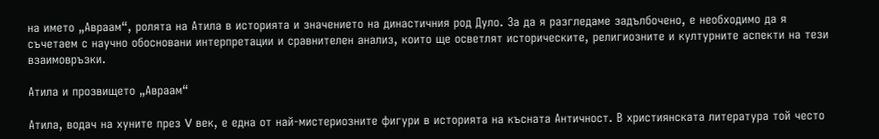на името „Авраам“, ролята на Атила в историята и значението на династичния род Дуло. За да я разгледаме задълбочено, е необходимо да я съчетаем с научно обосновани интерпретации и сравнителен анализ, които ще осветлят историческите, религиозните и културните аспекти на тези взаимовръзки.

Атила и прозвището „Авраам“

Атила, водач на хуните през V век, е една от най-мистериозните фигури в историята на късната Античност. В християнската литература той често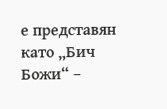е представян като „Бич Божи“ –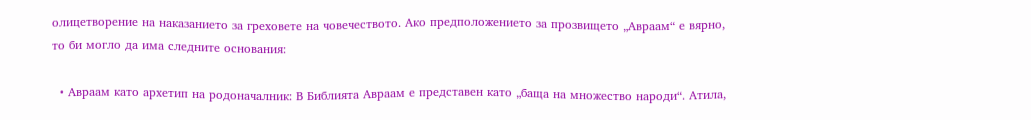олицетворение на наказанието за греховете на човечеството. Ако предположението за прозвището „Авраам“ е вярно, то би могло да има следните основания:

  • Авраам като архетип на родоначалник: В Библията Авраам е представен като „баща на множество народи“. Атила,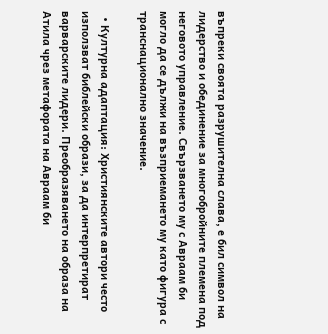въпреки своята разрушителна слава, е бил символ на лидерство и обединение за многобройните племена под неговото управление. Свързването му с Авраам би могло да се дължи на възприемането му като фигура с транснационално значение.

  • Културна адаптация: Християнските автори често използват библейски образи, за да интерпретират варварските лидери. Преобразяването на образа на Атила чрез метафората на Авраам би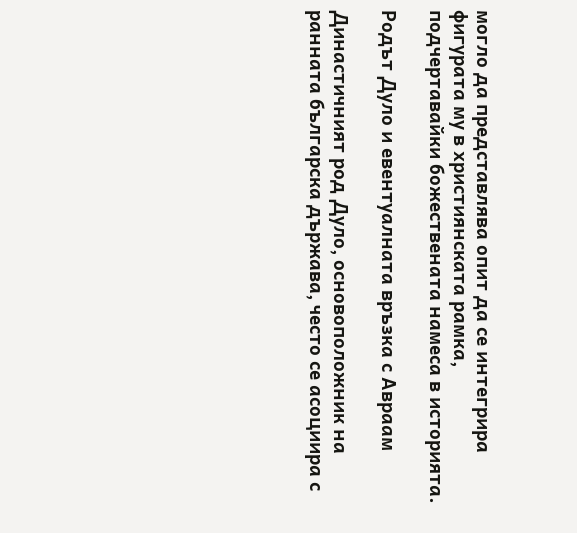могло да представлява опит да се интегрира фигурата му в християнската рамка, подчертавайки божествената намеса в историята.

Родът Дуло и евентуалната връзка с Авраам

Династичният род Дуло, основоположник на ранната българска държава, често се асоциира с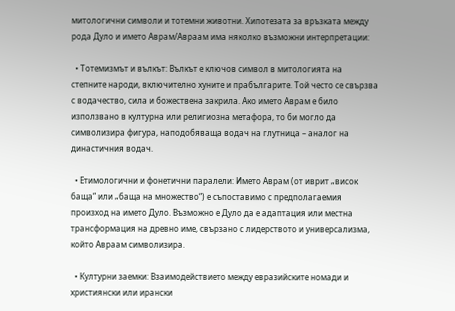митологични символи и тотемни животни. Хипотезата за връзката между рода Дуло и името Аврам/Авраам има няколко възможни интерпретации:

  • Тотемизмът и вълкът: Вълкът е ключов символ в митологията на степните народи, включително хуните и прабългарите. Той често се свързва с водачество, сила и божествена закрила. Ако името Аврам е било използвано в културна или религиозна метафора, то би могло да символизира фигура, наподобяваща водач на глутница – аналог на династичния водач.

  • Етимологични и фонетични паралели: Името Аврам (от иврит „висок баща“ или „баща на множество“) е съпоставимо с предполагаемия произход на името Дуло. Възможно е Дуло да е адаптация или местна трансформация на древно име, свързано с лидерството и универсализма, който Авраам символизира.

  • Културни заемки: Взаимодействието между евразийските номади и християнски или ирански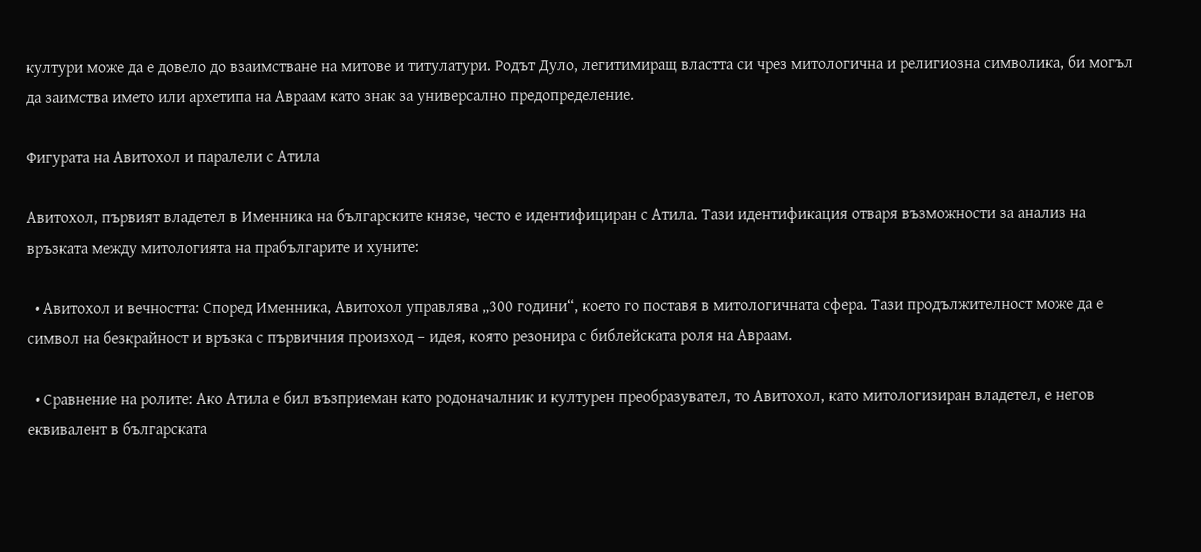култури може да е довело до взаимстване на митове и титулатури. Родът Дуло, легитимиращ властта си чрез митологична и религиозна символика, би могъл да заимства името или архетипа на Авраам като знак за универсално предопределение.

Фигурата на Авитохол и паралели с Атила

Авитохол, първият владетел в Именника на българските князе, често е идентифициран с Атила. Тази идентификация отваря възможности за анализ на връзката между митологията на прабългарите и хуните:

  • Авитохол и вечността: Според Именника, Авитохол управлява „300 години“, което го поставя в митологичната сфера. Тази продължителност може да е символ на безкрайност и връзка с първичния произход – идея, която резонира с библейската роля на Авраам.

  • Сравнение на ролите: Ако Атила е бил възприеман като родоначалник и културен преобразувател, то Авитохол, като митологизиран владетел, е негов еквивалент в българската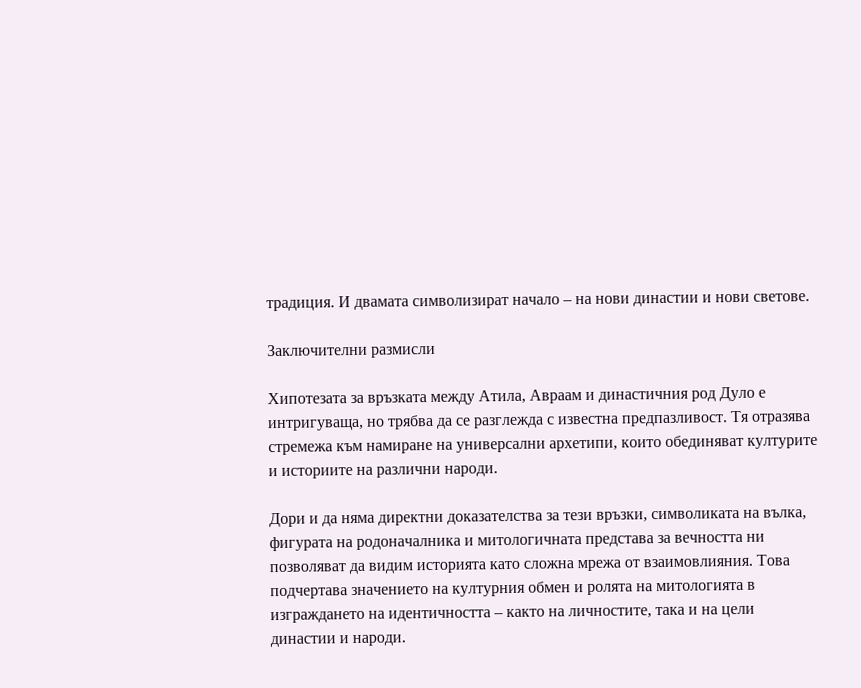традиция. И двамата символизират начало – на нови династии и нови светове.

Заключителни размисли

Хипотезата за връзката между Атила, Авраам и династичния род Дуло е интригуваща, но трябва да се разглежда с известна предпазливост. Тя отразява стремежа към намиране на универсални архетипи, които обединяват културите и историите на различни народи.

Дори и да няма директни доказателства за тези връзки, символиката на вълка, фигурата на родоначалника и митологичната представа за вечността ни позволяват да видим историята като сложна мрежа от взаимовлияния. Това подчертава значението на културния обмен и ролята на митологията в изграждането на идентичността – както на личностите, така и на цели династии и народи.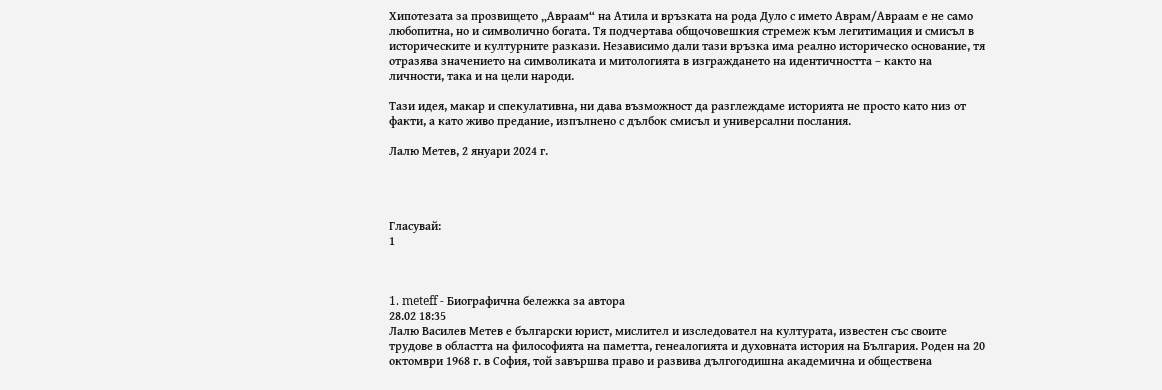Хипотезата за прозвището „Авраам“ на Атила и връзката на рода Дуло с името Аврам/Авраам е не само любопитна, но и символично богата. Тя подчертава общочовешкия стремеж към легитимация и смисъл в историческите и културните разкази. Независимо дали тази връзка има реално историческо основание, тя отразява значението на символиката и митологията в изграждането на идентичността – както на личности, така и на цели народи.

Тази идея, макар и спекулативна, ни дава възможност да разглеждаме историята не просто като низ от факти, а като живо предание, изпълнено с дълбок смисъл и универсални послания.

Лалю Метев, 2 януари 2024 г.




Гласувай:
1



1. meteff - Биографична бележка за автора
28.02 18:35
Лалю Василев Метев е български юрист, мислител и изследовател на културата, известен със своите трудове в областта на философията на паметта, генеалогията и духовната история на България. Роден на 20 октомври 1968 г. в София, той завършва право и развива дългогодишна академична и обществена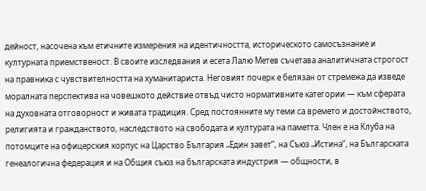дейност, насочена към етичните измерения на идентичността, историческото самосъзнание и културната приемственост. В своите изследвания и есета Лалю Метев съчетава аналитичната строгост на правника с чувствителността на хуманитариста. Неговият почерк е белязан от стремежа да изведе моралната перспектива на човешкото действие отвъд чисто нормативните категории — към сферата на духовната отговорност и живата традиция. Сред постоянните му теми са времето и достойнството, религията и гражданството, наследството на свободата и културата на паметта. Член е на Клуба на потомците на офицерския корпус на Царство България „Един завет“, на Съюз „Истина“, на Българската генеалогична федерация и на Общия съюз на българската индустрия — общности, в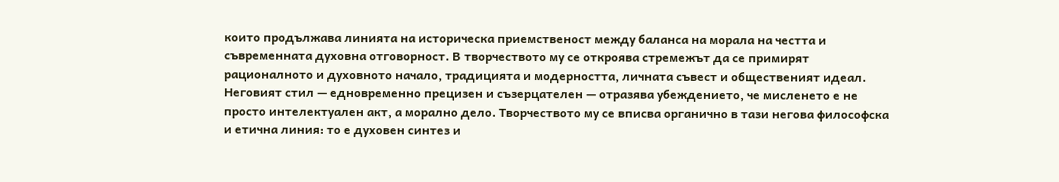които продължава линията на историческа приемственост между баланса на морала на честта и съвременната духовна отговорност. В творчеството му се откроява стремежът да се примирят рационалното и духовното начало, традицията и модерността, личната съвест и общественият идеал. Неговият стил — едновременно прецизен и съзерцателен — отразява убеждението, че мисленето е не просто интелектуален акт, а морално дело. Творчеството му се вписва органично в тази негова философска и етична линия: то е духовен синтез и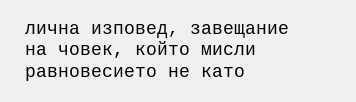лична изповед, завещание на човек, който мисли равновесието не като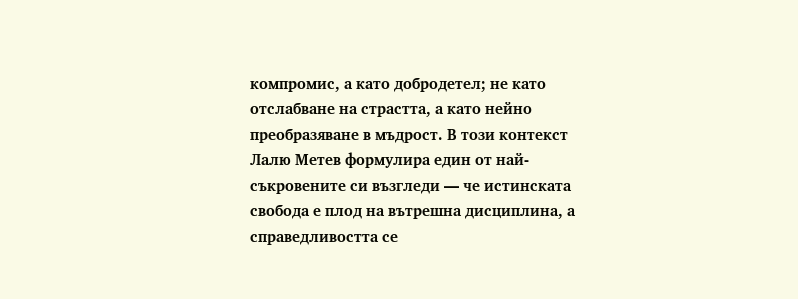компромис, а като добродетел; не като отслабване на страстта, а като нейно преобразяване в мъдрост. В този контекст Лалю Метев формулира един от най-съкровените си възгледи — че истинската свобода е плод на вътрешна дисциплина, а справедливостта се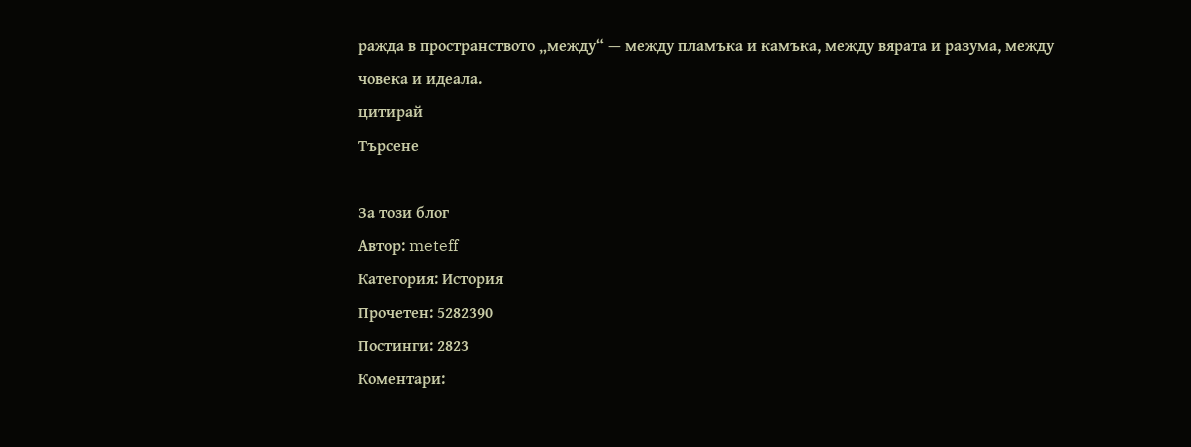ражда в пространството „между“ — между пламъка и камъка, между вярата и разума, между човека и идеала.
цитирай
Търсене

За този блог
Автор: meteff
Категория: История
Прочетен: 5282390
Постинги: 2823
Коментари: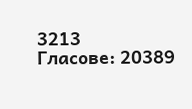3213
Гласове: 20389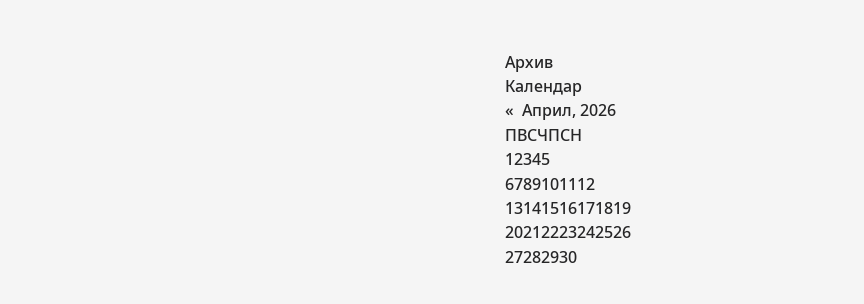Архив
Календар
«  Април, 2026
ПВСЧПСН
12345
6789101112
13141516171819
20212223242526
27282930